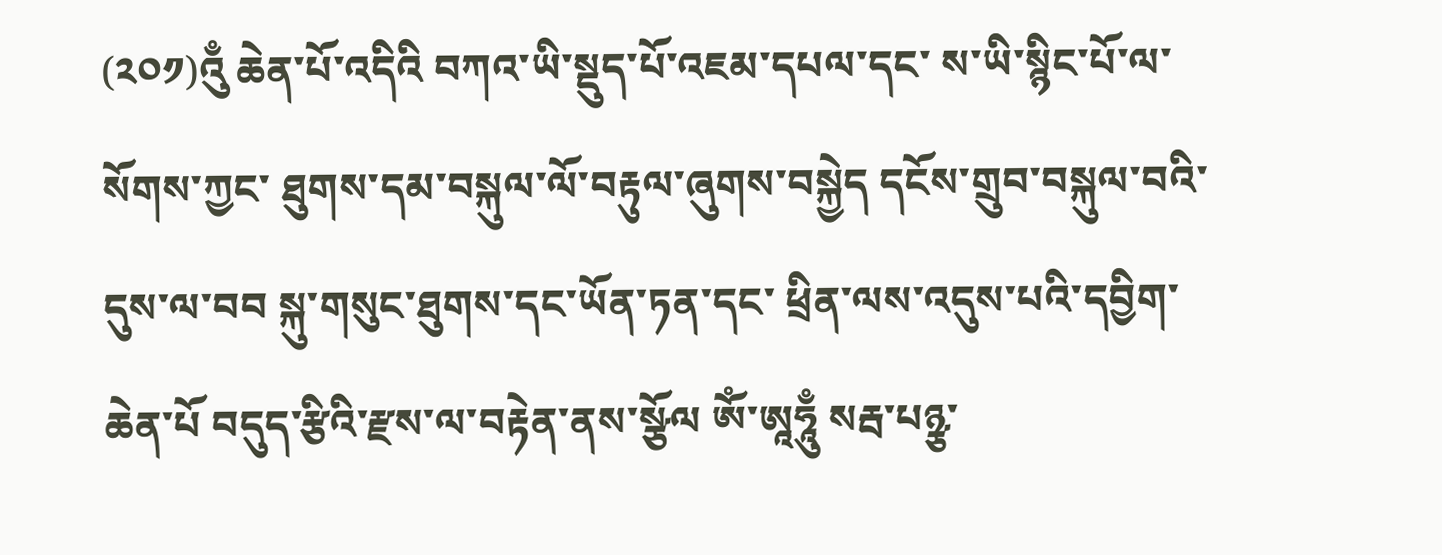(༢༠༡)འུྃ ཆེན་པོ་འདིའི བཀའ་ཡི་སྡུད་པོ་འཇམ་དཔལ་དང་ ས་ཡི་སྙིང་པོ་ལ་སོགས་ཀྱང་ ཐུགས་དམ་བསྐུལ་ལོ་བརྟུལ་ཞུགས་བསྐྱེད དངོས་གྲུབ་བསྐུལ་བའི་དུས་ལ་བབ སྐུ་གསུང་ཐུགས་དང་ཡོན་ཏན་དང་ ཕྲིན་ལས་འདུས་པའི་དབྱིག་ཆེན་པོ བདུད་རྩིའི་རྫས་ལ་བརྟེན་ནས་སྩོལ ཨོཾ་ཨཱཧཱུྃ སརྦ་པཉྩ་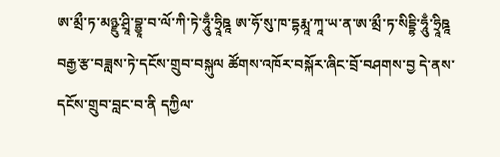ཨ་མྲྀ་ཏ་མཉྫུ་ཤྲཱི་བྷྱཱ་བ་ལོ་ཀི་ཏེ་ཧཱུྃ་ཧྲཱིཋཱ ཨ་ཧོ་སུ་ཁ་དྷརྨཱ་ཀཱ་ཡ་ན་ཨ་མྲྀ་ཏ་སིདྡྷི་ཧཱུྃ་ཧྲཱིཋཱ བརྒྱ་རྩ་བཟླས་ཏེ་དངོས་གྲུབ་བསྐུལ ཚོགས་འཁོར་བསྐོར་ཞིང་བྲོ་བཤགས་བྱ དེ་ནས་དངོས་གྲུབ་བླང་བ་ནི དཀྱིལ་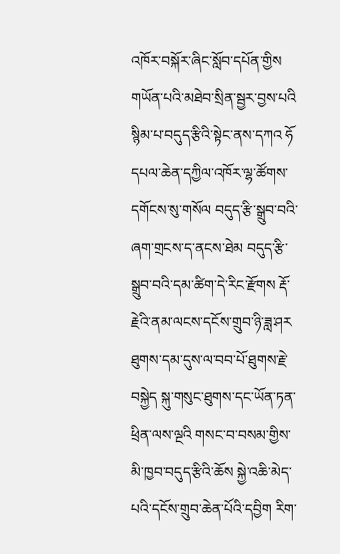འཁོར་བསྐོར་ཞིང་སློབ་དཔོན་གྱིས གཡོན་པའི་མཐེབ་སྲིན་སྦྱར་བྱས་པའི སྙིམ་པ་བདུད་རྩིའི་སྟེང་ནས་དཀའ ཧོ དཔལ་ཆེན་དཀྱིལ་འཁོར་ལྷ་ཚོགས་དགོངས་སུ་གསོལ བདུད་རྩི་སྒྲུབ་བའི་ཞག་གྲངས་ད་ནངས་ཐེམ བདུད་རྩི་སྒྲུབ་བའི་དམ་ཚིག་དེ་རིང་རྫོགས རྡོ་རྗེའི་ནམ་ལངས་དངོས་གྲུབ་ཉི་ཟླ་ཤར ཐུགས་དམ་དུས་ལ་བབ་པོ་ཐུགས་རྗེ་བསྐྱེད སྐུ་གསུང་ཐུགས་དང་ཡོན་ཏན་ཕྲིན་ལས་ལྔའི གསང་བ་བསམ་གྱིས་མི་ཁྱབ་བདུད་རྩིའི་ཆོས སྐྱེ་འཆི་མེད་པའི་དངོས་གྲུབ་ཆེན་པོའི་དབྱིག རིག་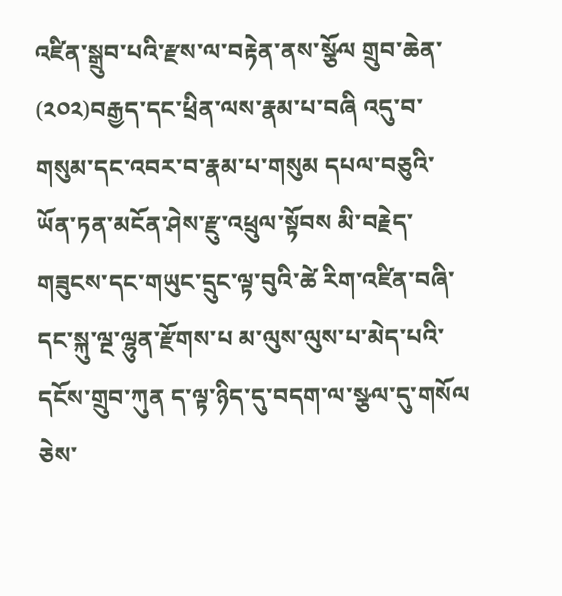འཛིན་སྒྲུབ་པའི་རྫས་ལ་བརྟེན་ནས་སྩོལ གྲུབ་ཆེན་
(༢༠༢)བརྒྱད་དང་ཕྲིན་ལས་རྣམ་པ་བཞི འདུ་བ་གསུམ་དང་འབར་བ་རྣམ་པ་གསུམ དཔལ་བཅུའི་ཡོན་ཏན་མངོན་ཤེས་རྫུ་འཕྲུལ་སྟོབས མི་བརྗེད་གཟུངས་དང་གཡུང་དྲུང་ལྟ་བུའི་ཚེ རིག་འཛིན་བཞི་དང་སྐུ་ལྔ་ལྷུན་རྫོགས་པ མ་ལུས་ལུས་པ་མེད་པའི་དངོས་གྲུབ་ཀུན ད་ལྟ་ཉིད་དུ་བདག་ལ་སྩལ་དུ་གསོལ ཅེས་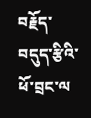བརྗོད་བདུད་རྩིའི་ཕོ་བྲང་ལ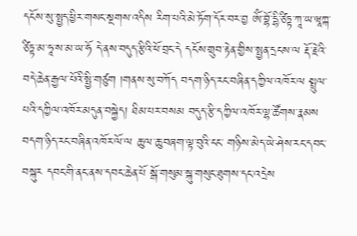དངོས་སུ་སྤྱད་ཕྱིར་གསང་སྔགས་འདིས རིག་པའི་མེ་ཏོག་དོར་བར་བྱ ཨོཾ་བྷོ་དྷི་ཙིཏྟ་ཀཱ་ཡ་ཝཱཀྐ་ཙིཏྟ་མ་ཧཱ་ས་མ་ཡ་ཧོ དེ་ནས་བདུད་རྩིའི་ཕོ་བྲང་དེ དངོས་གྲུབ་རྟེན་གྱིས་སྤྱན་དྲངས་ལ རྡོ་རྗེའི་བདེ་ཆེན་རྒྱལ་པོའི་སྤྱི་གཙུག །གནས་སུ་བཀོད བདག་ཉིད་རང་བཞིན་དཀྱིལ་འཁོར་ལ སྤྲུལ་པའི་དཀྱིལ་འཁོར་མདུན་བསྐྱེད། ཐིམ་པར་བསམ བདུད་རྩི་དཀྱིལ་འཁོར་ལྷ་ཚོགས་རྣམས བདག་ཉིད་རང་བཞིན་འཁོར་ལོ་ལ ཆུ་ལ་ཆུ་བཞག་ལྟ་བུའི་ངང་ གཉིས་མེད་ཡེ་ཤེས་རང་དབང་བསྐུར དབང་གི་ནང་ནས་དབང་ཆེན་པོ སྒོ་གསུམ་སྐུ་གསུང་ཐུགས་དང་འདྲེས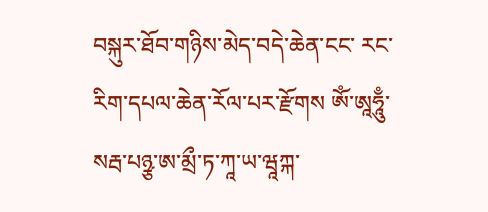བསྐུར་ཐོབ་གཉིས་མེད་བདེ་ཆེན་ངང་ རང་རིག་དཔལ་ཆེན་རོལ་པར་རྫོགས ཨོཾ་ཨཱཧཱུྃ་སརྦ་པཉྩ་ཨ་མྲྀ་ཏ་ཀཱ་ཡ་ཝཱཀྐ་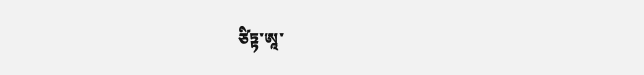ཙིཏྟ་ཨཱ་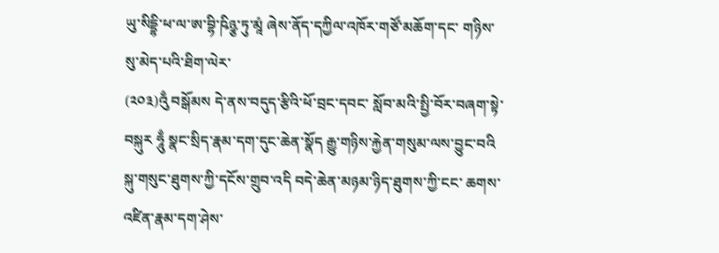ཡུ་སིདྡྷི་ཕ་ལ་ཨ་བྷི་ཥིཉྩ་ཏུ་མཱཾ ཞེས་ནོད་དཀྱིལ་འཁོར་གཙོ་མཆོག་དང་ གཉིས་སུ་མེད་པའི་ཐིག་ལེར་
(༢༠༣)འུྃ བསྒོམས དེ་ནས་བདུད་རྩིའི་ཕོ་བྲང་དབང་ སློབ་མའི་སྤྱི་བོར་བཞག་སྟེ་བསྐུར ཧཱུྃ སྣང་སྲིད་རྣམ་དག་དུང་ཆེན་སྣོད རྒྱུ་གཉིས་རྐྱེན་གསུམ་ལས་བྱུང་བའི སྐུ་གསུང་ཐུགས་ཀྱི་དངོས་གྲུབ་འདི བདེ་ཆེན་མཉམ་ཉིད་ཐུགས་ཀྱི་ངང་ ཆགས་འཛིན་རྣམ་དག་ཤེས་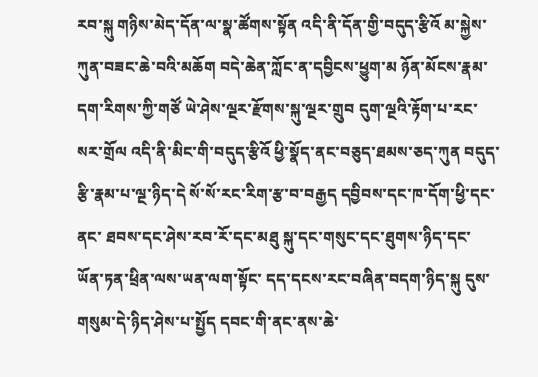རབ་སྐུ གཉིས་མེད་དོན་ལ་སྣ་ཚོགས་སྟོན འདི་ནི་དོན་གྱི་བདུད་རྩིའོ མ་སྐྱེས་ཀུན་བཟང་ཆེ་བའི་མཆོག བདེ་ཆེན་ཀློང་ན་དབྱིངས་ཕྱུག་མ ཉོན་མོངས་རྣམ་དག་རིགས་ཀྱི་གཙོ ཡེ་ཤེས་ལྔར་རྫོགས་སྐུ་ལྔར་གྲུབ དུག་ལྔའི་རྟོག་པ་རང་སར་གྲོལ འདི་ནི་མིང་གི་བདུད་རྩིའོ ཕྱི་སྣོད་ནང་བཅུད་ཐམས་ཅད་ཀུན བདུད་རྩི་རྣམ་པ་ལྔ་ཉིད་དེ སོ་སོ་རང་རིག་རྩ་བ་བརྒྱད དབྱིབས་དང་ཁ་དོག་ཕྱི་དང་ནང་ ཐབས་དང་ཤེས་རབ་རོ་དང་མཐུ སྐུ་དང་གསུང་དང་ཐུགས་ཉིད་དང་ ཡོན་ཏན་ཕྲིན་ལས་ཡན་ལག་སྟོང་ དད་དངས་རང་བཞིན་བདག་ཉིད་སྐུ དུས་གསུམ་དེ་ཉིད་ཤེས་པ་སྤྱོད དབང་གི་ནང་ནས་ཆེ་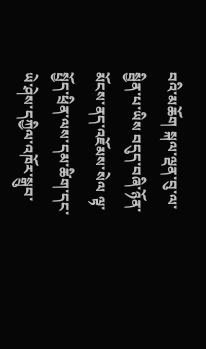བའི་མཆོག སྐལ་ལྡན་བུ་ལ་སྦྱིན་པ་ཡིས བདུད་བཞི་ཉོན་མོངས་ནད་འཇོམས་སེལ ལྟ་སྤྱོད་ཕྲིན་ལས་དམ་ཚིག་དང་ ཡེ་ཤེས་དཀྱིལ་འཁོར་སྒྲུབ་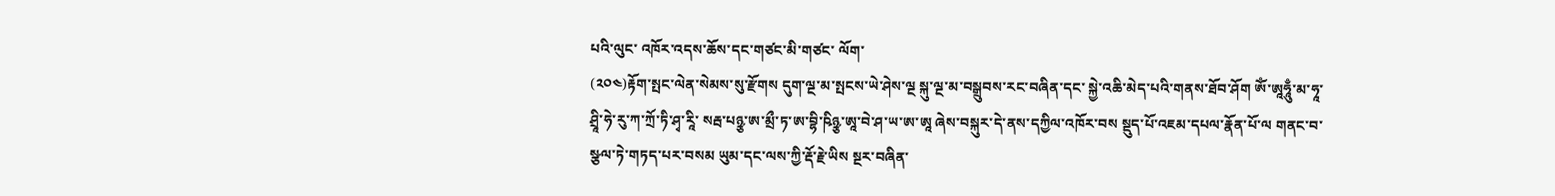པའི་ལུང་ འཁོར་འདས་ཆོས་དང་གཙང་མི་གཙང་ ལོག་
(༢༠༤)རྟོག་སྤང་ལེན་སེམས་སུ་རྫོགས དུག་ལྔ་མ་སྤངས་ཡེ་ཤེས་ལྔ སྐུ་ལྔ་མ་བསྒྲུབས་རང་བཞིན་དང་ སྐྱེ་འཆི་མེད་པའི་གནས་ཐོབ་ཤོག ཨོཾ་ཨཱཧཱུྃ་མ་ཧཱ་ཤྲཱི་ཧེ་རུ་ཀ་ཀྲོ་ཏི་ཤྭ་རཱི་ སརྦ་པཉྩ་ཨ་མྲྀ་ཏ་ཨ་བྷི་ཥིཉྩ་ཨཱ་བེ་ཤ་ཡ་ཨ་ཨཱ ཞེས་བསྐུར་དེ་ནས་དཀྱིལ་འཁོར་བས སྡུད་པོ་འཇམ་དཔལ་རྣོན་པོ་ལ གནང་བ་སྩལ་ཏེ་གཏད་པར་བསམ ཡུམ་དང་ལས་ཀྱི་རྡོ་རྗེ་ཡིས སྔར་བཞིན་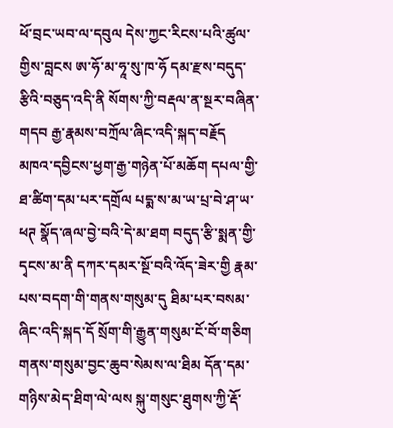ཕོ་བྲང་ཡབ་ལ་དབུལ དེས་ཀྱང་རིངས་པའི་ཚུལ་གྱིས་བླངས ཨ་ཧོ་མ་ཧཱ་སུ་ཁ་ཧོ དམ་རྫས་བདུད་རྩིའི་བཅུད་འདི་ནི སོགས་ཀྱི་བརྡལ་ན་སྔར་བཞིན་གདབ རྒྱ་རྣམས་བཀྲོལ་ཞིང་འདི་སྐད་བརྗོད མཁའ་དབྱིངས་ཕྱག་རྒྱ་གཉེན་པོ་མཆོག དཔལ་གྱི་ཐ་ཚིག་དམ་པར་དགྲོལ པདྨ་ས་མ་ཡ་པྲ་བེ་ཤ་ཡ་ཕཊ སྣོད་ཞལ་བྱེ་བའི་དེ་མ་ཐག བདུད་རྩི་སྨན་གྱི་དྭངས་མ་ནི དཀར་དམར་སྔོ་བའི་འོད་ཟེར་གྱི རྣམ་པས་བདག་གི་གནས་གསུམ་དུ ཐིམ་པར་བསམ་ཞིང་འདི་སྐད་དོ སྲོག་གི་རྒྱུན་གསུམ་ངོ་བོ་གཅིག གནས་གསུམ་བྱང་ཆུབ་སེམས་ལ་ཐིམ དོན་དམ་གཉིས་མེད་ཐིག་ལེ་ལས སྐུ་གསུང་ཐུགས་ཀྱི་རྡོ་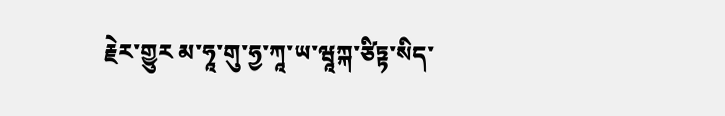རྗེར་གྱུར མ་ཧཱ་གུ་ཧྱ་ཀཱ་ཡ་ཝཱཀྐ་ཙིཏྟ་སིད་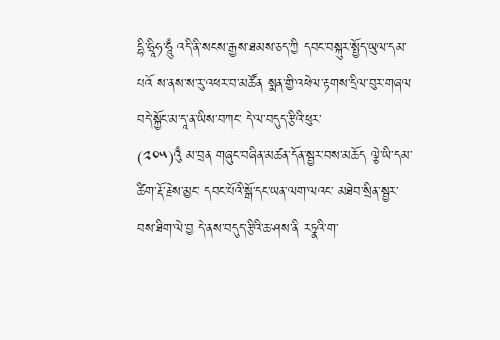དྷི་ཧྲཱིཧ་ཧཱུྃ འདི་ནི་སངས་རྒྱས་ཐམས་ཅད་ཀྱི དབང་བསྐུར་སྤྱོད་ཡུལ་དམ་པའོ ས་ནས་ས་རུ་འཕར་བ་མཚོན སྨན་གྱི་འཕེལ་རྟགས་དྲིལ་བུར་གཞལ བདེ་སྐྱོང་མ་དཱ་ན་ཡིས་བཀང་ དེ་ལ་བདུད་རྩིའི་ཕུར་
(༢༠༥)འུྃ མ་བྲན གཞུང་བཞིན་མཚན་དོན་སྦྱར་བས་མཆོད ལྕེ་ཡི་དམ་ཚིག་རྡོ་རྗེས་མྱང་ དབང་པོའི་སྒོ་དང་ཡན་ལག་ལའང་ མཐེབ་སྲིན་སྦྱར་བས་ཐིག་ལེ་བྱ དེ་ནས་བདུད་རྩིའི་ཆ་ཤས་ནི རཏྣའི་ག་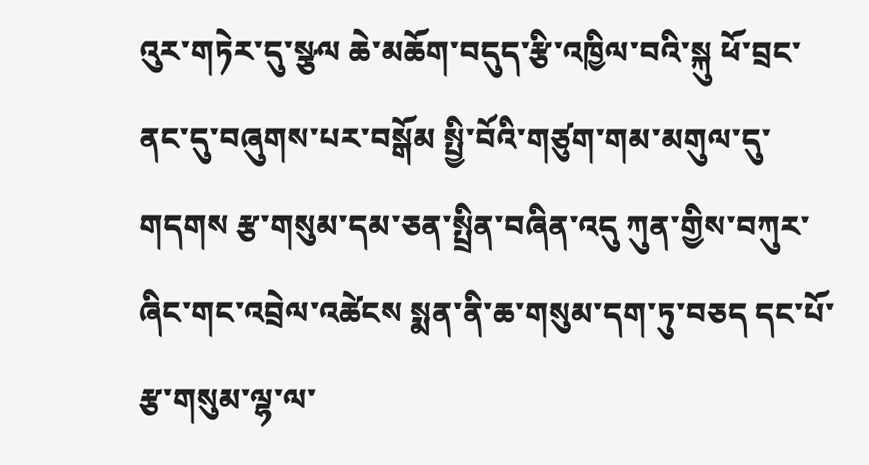འུར་གཏེར་དུ་སྩལ ཆེ་མཆོག་བདུད་རྩི་འཁྱིལ་བའི་སྐུ ཕོ་བྲང་ནང་དུ་བཞུགས་པར་བསྒོམ སྤྱི་བོའི་གཙུག་གམ་མགུལ་དུ་གདགས རྩ་གསུམ་དམ་ཅན་སྤྲིན་བཞིན་འདུ ཀུན་གྱིས་བཀུར་ཞིང་གང་འབྲེལ་འཚེངས སྨན་ནི་ཆ་གསུམ་དག་ཏུ་བཅད དང་པོ་རྩ་གསུམ་ལྷ་ལ་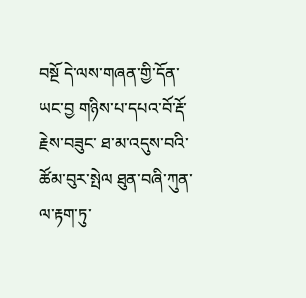བསྔོ དེ་ལས་གཞན་གྱི་དོན་ཡང་བྱ གཉིས་པ་དཔའ་བོ་རྡོ་རྗེས་བཟུང་ ཐ་མ་འདུས་བའི་ཚོམ་བུར་སྤེལ ཐུན་བཞི་ཀུན་ལ་རྟག་ཏུ་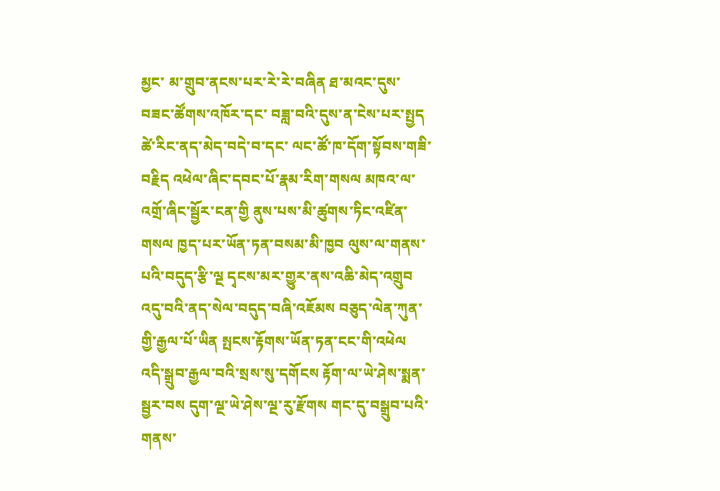མྱང་ མ་གྲུབ་ནངས་པར་རེ་རེ་བཞིན ཐ་མའང་དུས་བཟང་ཚོགས་འཁོར་དང་ བཟླ་བའི་དུས་ན་ངེས་པར་སྤྱད ཚེ་རིང་ནད་མེད་བདེ་བ་དང་ ལང་ཚོ་ཁ་དོག་སྟོབས་གཟི་བརྗིད འཕེལ་ཞིང་དབང་པོ་རྣམ་རིག་གསལ མཁའ་ལ་འགྲོ་ཞིང་སྦྱོར་ངན་གྱི ནུས་པས་མི་ཚུགས་ཏིང་འཛིན་གསལ ཁྱད་པར་ཡོན་ཏན་བསམ་མི་ཁྱབ ལུས་ལ་གནས་པའི་བདུད་རྩི་ལྔ དྭངས་མར་གྱུར་ནས་འཆི་མེད་འགྲུབ འདུ་བའི་ནད་སེལ་བདུད་བཞི་འཇོམས བཅུད་ལེན་ཀུན་གྱི་རྒྱལ་པོ་ཡིན སྤངས་རྟོགས་ཡོན་ཏན་ངང་གི་འཕེལ འདི་སྒྲུབ་རྒྱལ་བའི་སྲས་སུ་དགོངས རྟོག་ལ་ཡེ་ཤེས་སྨན་སྦྱར་བས དུག་ལྔ་ཡེ་ཤེས་ལྔ་རུ་རྫོགས གང་དུ་བསྒྲུབ་པའི་གནས་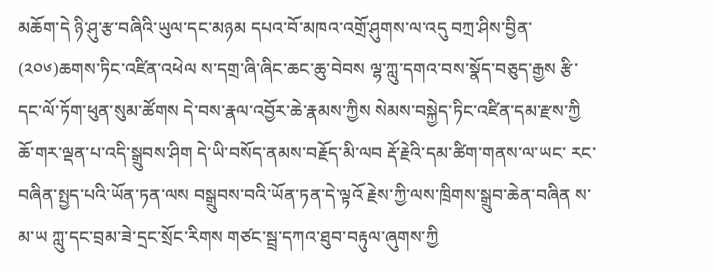མཆོག་དེ ཉི་ཤུ་རྩ་བཞིའི་ཡུལ་དང་མཉམ དཔའ་བོ་མཁའ་འགྲོ་ཤུགས་ལ་འདུ བཀྲ་ཤིས་བྱིན་
(༢༠༦)ཆགས་ཏིང་འཛིན་འཕེལ ས་དགྲ་ཞི་ཞིང་ཆང་ཆུ་བེབས ལྷ་ཀླུ་དགའ་བས་སྣོད་བཅུད་རྒྱས རྩི་དང་ལོ་ཏོག་ཕུན་སུམ་ཚོགས དེ་བས་རྣལ་འབྱོར་ཆེ་རྣམས་ཀྱིས སེམས་བསྐྱེད་ཏིང་འཛིན་དམ་རྫས་ཀྱི ཆོ་གར་ལྡན་པ་འདི་སྒྲུབས་ཤིག དེ་ཡི་བསོད་ནམས་བརྗོད་མི་ལབ རྡོ་རྗེའི་དམ་ཚིག་གནས་ལ་ཡང་ རང་བཞིན་སྤྱད་པའི་ཡོན་ཏན་ལས བསྒྲུབས་བའི་ཡོན་ཏན་དེ་ལྟའོ རྗེས་ཀྱི་ལས་ཁྲིགས་སྒྲུབ་ཆེན་བཞིན ས་མ་ཡ ཀླུ་དང་བྲམ་ཟེ་དྲང་སྲོང་རིགས གཙང་སྦྲ་དཀའ་ཐུབ་བརྟུལ་ཞུགས་ཀྱི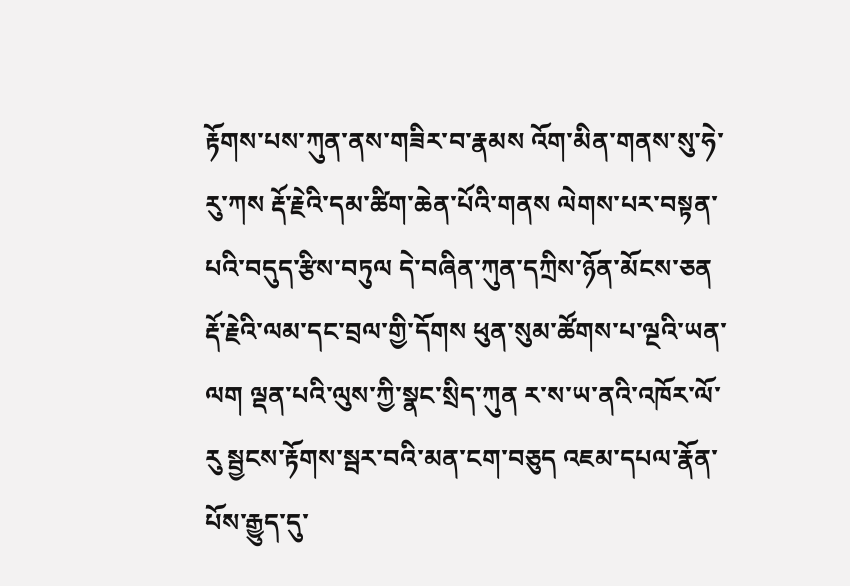རྟོགས་པས་ཀུན་ནས་གཟིར་བ་རྣམས འོག་མིན་གནས་སུ་ཧེ་རུ་ཀས རྡོ་རྗེའི་དམ་ཚིག་ཆེན་པོའི་གནས ལེགས་པར་བསྟན་པའི་བདུད་རྩིས་བཏུལ དེ་བཞིན་ཀུན་དཀྲིས་ཉོན་མོངས་ཅན རྡོ་རྗེའི་ལམ་དང་བྲལ་གྱི་དོགས ཕུན་སུམ་ཚོགས་པ་ལྔའི་ཡན་ལག ལྡན་པའི་ལུས་ཀྱི་སྣང་སྲིད་ཀུན ར་ས་ཡ་ནའི་འཁོར་ལོ་རུ སྦྱངས་རྟོགས་སྦར་བའི་མན་ངག་བཅུད འཇམ་དཔལ་རྣོན་པོས་རྒྱུད་དུ་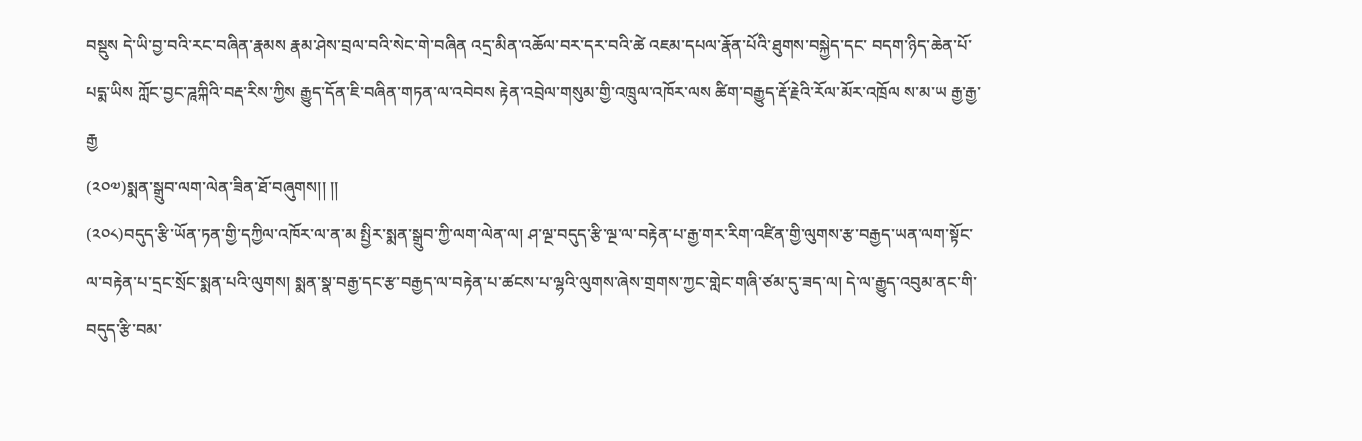བསྡུས དེ་ཡི་བྱ་བའི་རང་བཞིན་རྣམས རྣམ་ཤེས་བྲལ་བའི་སེང་གེ་བཞིན འདྲ་མིན་འཆོལ་བར་དར་བའི་ཚེ འཇམ་དཔལ་རྣོན་པོའི་ཐུགས་བསྐྱེད་དང་ བདག་ཉིད་ཆེན་པོ་པདྨ་ཡིས ཀློང་བྱང་ཌཱཀྐིའི་བརྡ་རིས་ཀྱིས རྒྱུད་དོན་ཇི་བཞིན་གཏན་ལ་འབེབས རྟེན་འབྲེལ་གསུམ་གྱི་འཁྲུལ་འཁོར་ལས ཚིག་བརྒྱུད་རྡོ་རྗེའི་རོལ་མོར་འཁྲོལ ས་མ་ཡ རྒྱ་རྒྱ་རྒྱ
(༢༠༧)སྨན་སྒྲུབ་ལག་ལེན་ཟིན་ཐོ་བཞུགས།། །།
(༢༠༨)བདུད་རྩི་ཡོན་ཏན་གྱི་དཀྱིལ་འཁོར་ལ་ན་མ སྤྱིར་སྨན་སྒྲུབ་ཀྱི་ལག་ལེན་ལ། ཤ་ལྔ་བདུད་རྩི་ལྔ་ལ་བརྟེན་པ་རྒྱ་གར་རིག་འཛིན་གྱི་ལུགས་རྩ་བརྒྱད་ཡན་ལག་སྟོང་ལ་བརྟེན་པ་དྲང་སྲོང་སྨན་པའི་ལུགས། སྨན་སྣ་བརྒྱ་དང་རྩ་བརྒྱད་ལ་བརྟེན་པ་ཚངས་པ་ལྷའི་ལུགས་ཞེས་གྲགས་ཀྱང་གླེང་གཞི་ཙམ་དུ་ཟད་ལ། དེ་ལ་རྒྱུད་འབུམ་ནང་གི་བདུད་རྩི་བམ་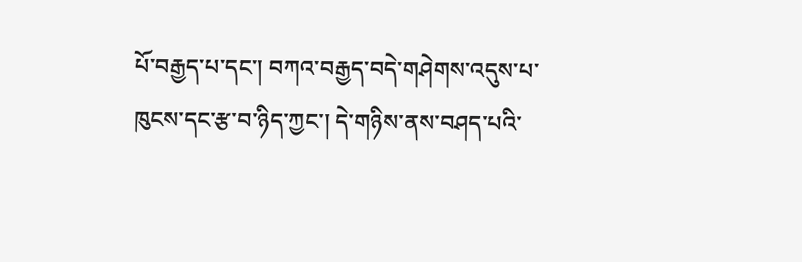པོ་བརྒྱད་པ་དང་། བཀའ་བརྒྱད་བདེ་གཤེགས་འདུས་པ་ཁུངས་དང་རྩ་བ་ཉིད་ཀྱང་། དེ་གཉིས་ནས་བཤད་པའི་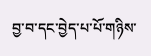བྱ་བ་དང་བྱེད་པ་པོ་གཉིས་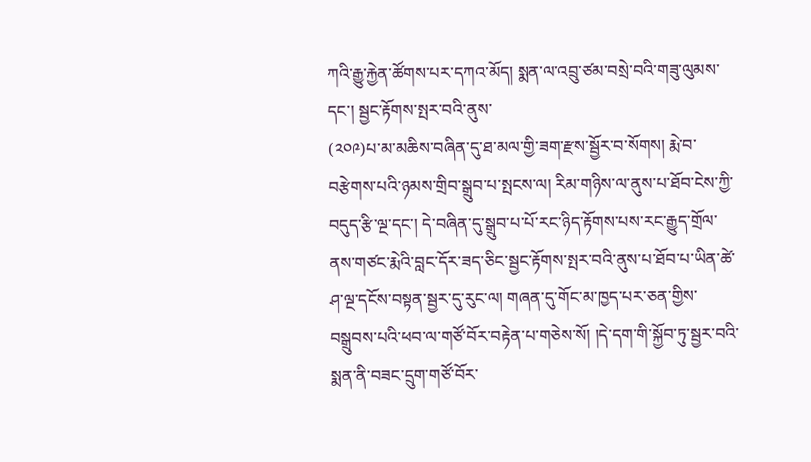ཀའི་རྒྱུ་རྐྱེན་ཚོགས་པར་དཀའ་མོད། སྨན་ལ་འབྲུ་ཙམ་བསྲེ་བའི་གཟུ་ལུམས་དང་། སྦྱང་རྟོགས་སྤར་བའི་ནུས་
(༢༠༩)པ་མ་མཆིས་བཞིན་དུ་ཐ་མལ་གྱི་ཟག་རྫས་སྦྱོར་བ་སོགས། རྨེ་བ་བརྩེགས་པའི་ཉམས་གྲིབ་སྒྲུབ་པ་སྤངས་ལ། རིམ་གཉིས་ལ་ནུས་པ་ཐོབ་ངེས་ཀྱི་བདུད་རྩི་ལྔ་དང་། དེ་བཞིན་དུ་སྒྲུབ་པ་པོ་རང་ཉིད་རྟོགས་པས་རང་རྒྱུད་གྲོལ་ནས་གཙང་རྨེའི་བླང་དོར་ཟད་ཅིང་སྦྱང་རྟོགས་སྤར་བའི་ནུས་པ་ཐོབ་པ་ཡིན་ཚེ་ཤ་ལྔ་དངོས་བསྟན་སྦྱར་དུ་རུང་ལ། གཞན་དུ་གོང་མ་ཁྱད་པར་ཅན་གྱིས་བསྒྲུབས་པའི་ཕབ་ལ་གཙོ་བོར་བརྟེན་པ་གཅེས་སོ། །དེ་དག་གི་སྐྱོབ་ཏུ་སྦྱར་བའི་སྨན་ནི་བཟང་དྲུག་གཙོ་བོར་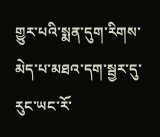གྱུར་པའི་སྨན་དུག་རིགས་མེད་པ་མཐའ་དག་སྦྱར་དུ་རུང་ཡང་རོ་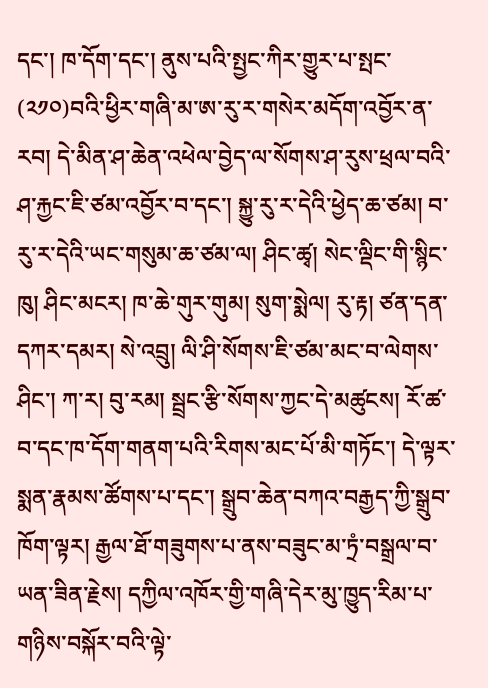དང་། ཁ་དོག་དང་། ནུས་པའི་སྤྱང་ཀིར་གྱུར་པ་སྤང་
(༢༡༠)བའི་ཕྱིར་གཞི་མ་ཨ་རུ་ར་གསེར་མདོག་འབྱོར་ན་རབ། དེ་མིན་ཤ་ཆེན་འཕེལ་བྱེད་ལ་སོགས་ཤ་རུས་ཕྲལ་བའི་ཤ་རྐྱང་ཇི་ཙམ་འབྱོར་བ་དང་། སྐྱུ་རུ་ར་དེའི་ཕྱེད་ཆ་ཙམ། བ་རུ་ར་དེའི་ཡང་གསུམ་ཆ་ཙམ་ལ། ཤིང་ཚྭ། སེང་ལྡིང་གི་སྙིང་ཁུ། ཤིང་མངར། ཁ་ཆེ་གུར་གུམ། སུག་སྨེལ། རུ་རྟ། ཙན་དན་དཀར་དམར། སེ་འབྲུ། ལི་ཤི་སོགས་ཇི་ཙམ་མང་བ་ལེགས་ཤིང་། ཀ་ར། བུ་རམ། སྦྲང་རྩི་སོགས་ཀྱང་དེ་མཚུངས། རོ་ཚ་བ་དང་ཁ་དོག་གནག་པའི་རིགས་མང་པོ་མི་གཏོང་། དེ་ལྟར་སྨན་རྣམས་ཚོགས་པ་དང་། སྒྲུབ་ཆེན་བཀའ་བརྒྱད་ཀྱི་སྒྲུབ་ཁོག་ལྟར། རྒྱལ་ཐོ་གཟུགས་པ་ནས་བཟུང་མ་ཏྲཾ་བསྒྲལ་བ་ཡན་ཟིན་རྗེས། དཀྱིལ་འཁོར་གྱི་གཞི་དེར་མུ་ཁྱུད་རིམ་པ་གཉིས་བསྐོར་བའི་ལྟེ་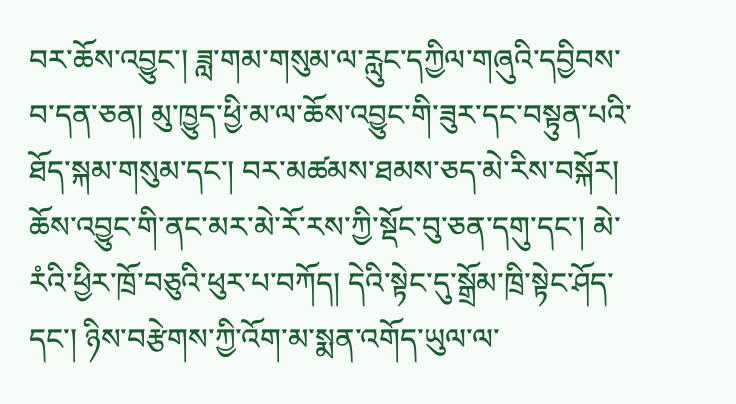བར་ཆོས་འབྱུང་། ཟླ་གམ་གསུམ་ལ་རླུང་དཀྱིལ་གཞུའི་དབྱིབས་བ་དན་ཅན། མུ་ཁྱུད་ཕྱི་མ་ལ་ཆོས་འབྱུང་གི་ཟུར་དང་བསྟུན་པའི་ཐོད་སྐམ་གསུམ་དང་། བར་མཚམས་ཐམས་ཅད་མེ་རིས་བསྐོར། ཆོས་འབྱུང་གི་ནང་མར་མེ་རོ་རས་ཀྱི་སྡོང་བུ་ཅན་དགུ་དང་། མེ་རཾའི་ཕྱིར་ཁྲོ་བཅུའི་ཕུར་པ་བཀོད། དེའི་སྟེང་དུ་སྒྲོམ་ཁྲི་སྟེང་ཤོད་དང་། ཉིས་བརྩེགས་ཀྱི་འོག་མ་སྨན་འགོད་ཡུལ་ལ་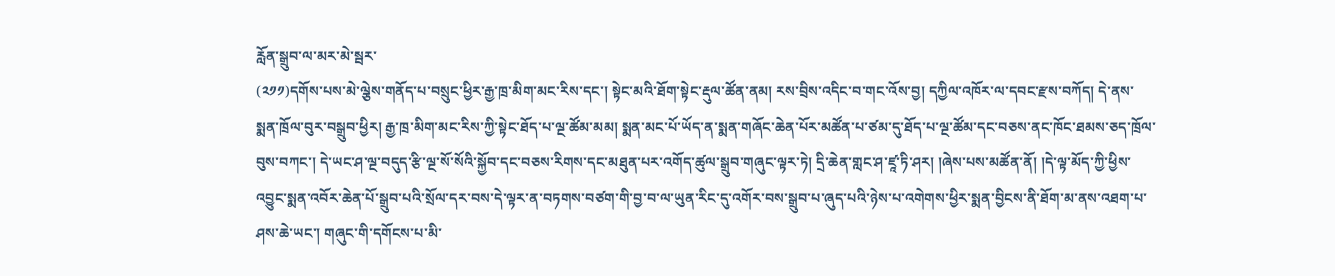རློན་སྒྲུབ་ལ་མར་མེ་སྦར་
(༢༡༡)དགོས་པས་མེ་ལྕེས་གནོད་པ་བསྲུང་ཕྱིར་རྒྱ་ཁྲ་མིག་མང་རིས་དང་། སྟེང་མའི་ཐོག་སྟེང་རྡུལ་ཚོན་ནམ། རས་བྲིས་འདིང་བ་གང་འོས་བྱ། དཀྱིལ་འཁོར་ལ་དབང་རྫས་བཀོད། དེ་ནས་སྨན་ཁྲོལ་བུར་བསྒྲུབ་ཕྱིར། རྒྱ་ཁྲ་མིག་མང་རིས་ཀྱི་སྟེང་ཐོད་པ་ལྔ་ཚོམ་མམ། སྨན་མང་པོ་ཡོད་ན་སྨན་གཞོང་ཆེན་པོར་མཚོན་པ་ཙམ་དུ་ཐོད་པ་ལྔ་ཚོམ་དང་བཅས་ནང་ཁོང་ཐམས་ཅད་ཁྲོལ་བུས་བཀང་། དེ་ཡང་ཤ་ལྔ་བདུད་རྩི་ལྔ་སོ་སོའི་སྐྱོབ་དང་བཅས་རིགས་དང་མཐུན་པར་འགོད་ཚུལ་སྒྲུབ་གཞུང་ལྟར་ཏེ། དྲི་ཆེན་གླང་ཤ་ཛཱ་ཏི་ཤར། །ཞེས་པས་མཚོན་ནོ། །དེ་ལྟ་མོད་ཀྱི་ཕྱིས་འབྱུང་སྨན་འབོར་ཆེན་པོ་སྒྲུབ་པའི་སྲོལ་དར་བས་དེ་ལྟར་ན་བཏགས་བཙག་གི་བྱ་བ་ལ་ཡུན་རིང་དུ་འགོར་བས་སྒྲུབ་པ་ཞུད་པའི་ཉེས་པ་འགེགས་ཕྱིར་སྨན་བྱིངས་ནི་ཐོག་མ་ནས་འཐག་པ་ཤས་ཆེ་ཡང་། གཞུང་གི་དགོངས་པ་མི་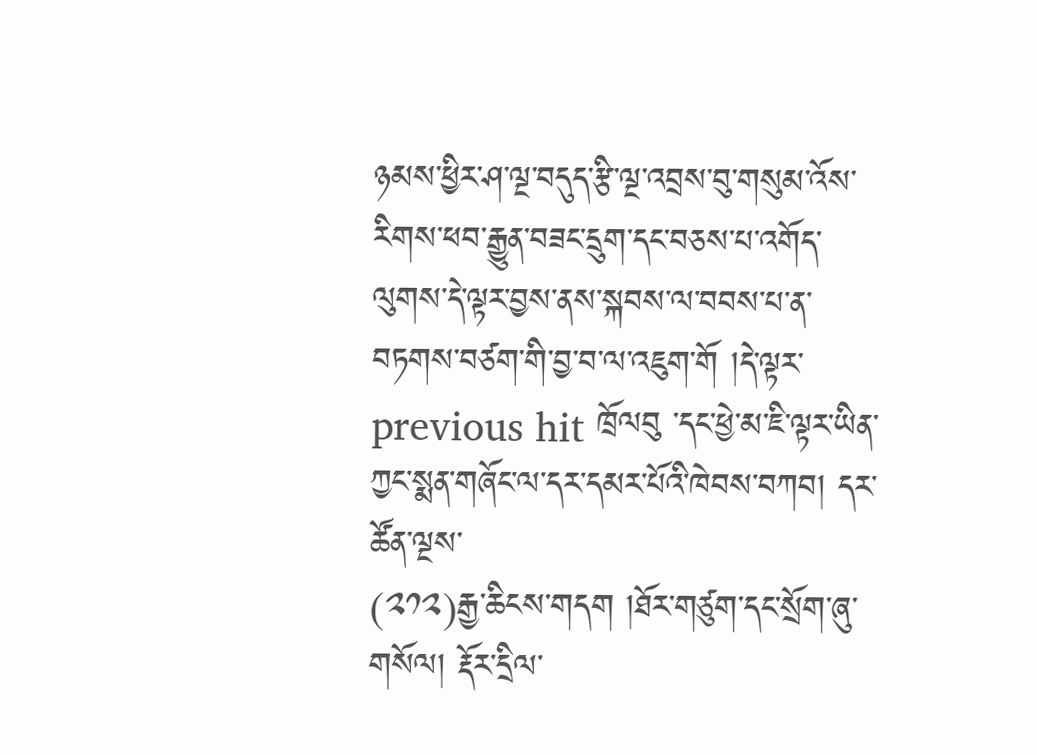ཉམས་ཕྱིར་ཤ་ལྔ་བདུད་རྩི་ལྔ་འབྲས་བུ་གསུམ་འོས་རིགས་ཕབ་རྒྱུན་བཟང་དྲུག་དང་བཅས་པ་འགོད་ལུགས་དེ་ལྟར་བྱས་ནས་སྐབས་ལ་བབས་པ་ན་བཏགས་བཙག་གི་བྱ་བ་ལ་འཇུག་གོ །དེ་ལྟར་previous hit ཁྲོལབུ ་དང་ཕྱེ་མ་ཇི་ལྟར་ཡིན་ཀྱང་སྨན་གཞོང་ལ་དར་དམར་པོའི་ཁེབས་བཀབ། དར་ཚོན་ལྔས་
(༢༡༢)རྒྱ་ཆིངས་གདག །ཐོར་གཙུག་དང་སྲོག་ཞུ་གསོལ། རྡོར་དྲིལ་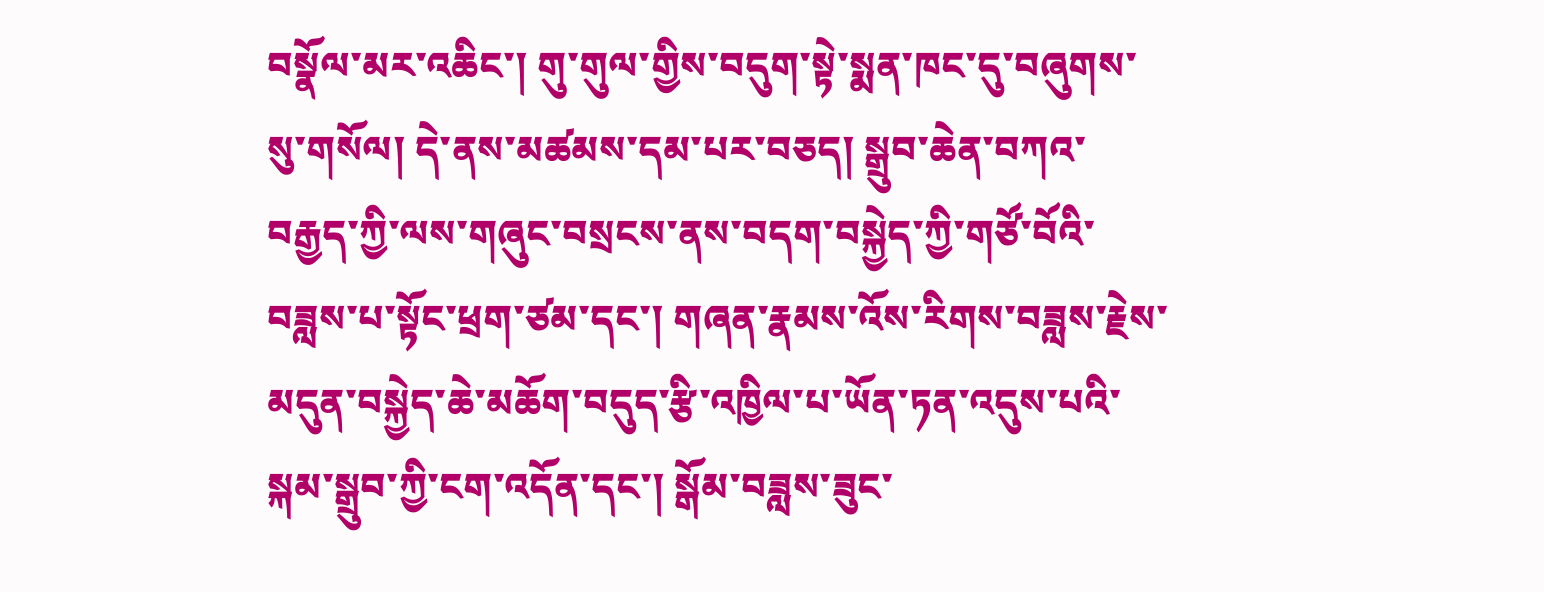བསྣོལ་མར་འཆིང་། གུ་གུལ་གྱིས་བདུག་སྟེ་སྨན་ཁང་དུ་བཞུགས་སུ་གསོལ། དེ་ནས་མཚམས་དམ་པར་བཅད། སྒྲུབ་ཆེན་བཀའ་བརྒྱད་ཀྱི་ལས་གཞུང་བསྲངས་ནས་བདག་བསྐྱེད་ཀྱི་གཙོ་བོའི་བཟླས་པ་སྟོང་ཕྲག་ཙམ་དང་། གཞན་རྣམས་འོས་རིགས་བཟླས་རྗེས་མདུན་བསྐྱེད་ཆེ་མཆོག་བདུད་རྩི་འཁྱིལ་པ་ཡོན་ཏན་འདུས་པའི་སྐམ་སྒྲུབ་ཀྱི་ངག་འདོན་དང་། སྒོམ་བཟླས་ཟུང་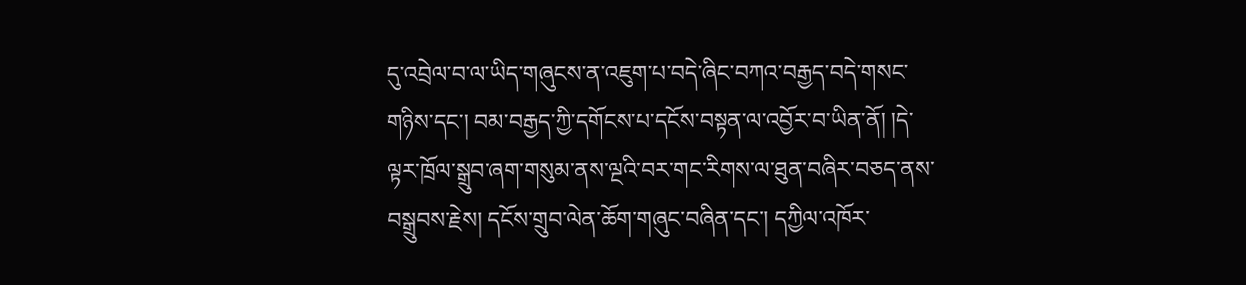དུ་འབྲེལ་བ་ལ་ཡིད་གཞུངས་ན་འཇུག་པ་བདེ་ཞིང་བཀའ་བརྒྱད་བདེ་གསང་གཉིས་དང་། བམ་བརྒྱད་ཀྱི་དགོངས་པ་དངོས་བསྟན་ལ་འབྱོར་བ་ཡིན་ནོ། །དེ་ལྟར་ཁྲོལ་སྒྲུབ་ཞག་གསུམ་ནས་ལྔའི་བར་གང་རིགས་ལ་ཐུན་བཞིར་བཅད་ནས་བསྒྲུབས་རྗེས། དངོས་གྲུབ་ལེན་ཆོག་གཞུང་བཞིན་དང་། དཀྱིལ་འཁོར་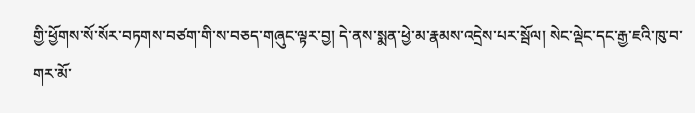གྱི་ཕྱོགས་སོ་སོར་བཏགས་བཙག་གི་ས་བཅད་གཞུང་ལྟར་བྱ། དེ་ནས་སྨན་ཕྱེ་མ་རྣམས་འདྲེས་པར་སྦོལ། སེང་ལྡེང་དང་རྒྱ་ཇའི་ཁུ་བ་གར་མོ་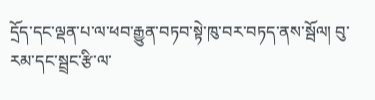དྲོད་དང་ལྡན་པ་ལ་ཕབ་རྒྱུན་བཏབ་སྟེ་ཁུ་བར་བཏད་ནས་སྦོལ། བུ་རམ་དང་སྦྲང་རྩི་ལ་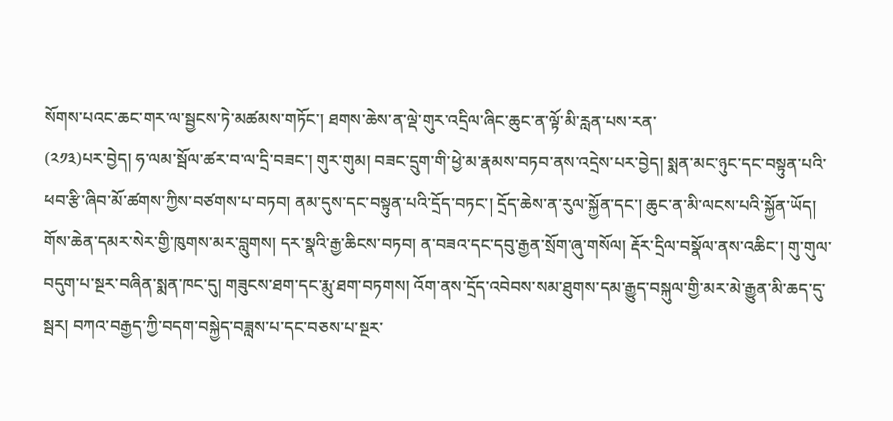སོགས་པའང་ཆང་གར་ལ་སྦྱངས་ཏེ་མཚམས་གཏོང་། ཐགས་ཆེས་ན་ལྡེ་གུར་འདྲིལ་ཞིང་ཆུང་ན་ལྟོ་མི་རླན་པས་རན་
(༢༡༣)པར་བྱེད། ཧ་ལམ་སྦོལ་ཚར་བ་ལ་དྲི་བཟང་། གུར་གུམ། བཟང་དྲུག་གི་ཕྱེ་མ་རྣམས་བཏབ་ནས་འདྲེས་པར་བྱེད། སྨན་མང་ཉུང་དང་བསྟུན་པའི་ཕབ་རྩི་ཞིབ་མོ་ཚགས་ཀྱིས་བཙགས་པ་བཏབ། ནམ་དུས་དང་བསྟུན་པའི་དྲོད་བཏང་། དྲོད་ཆེས་ན་རུལ་སྐྱོན་དང་། ཆུང་ན་མི་ལངས་པའི་སྐྱོན་ཡོད། གོས་ཆེན་དམར་སེར་གྱི་ཁུགས་མར་བླུགས། དར་སྣའི་རྒྱ་ཆིངས་བཏབ། ན་བཟའ་དང་དབུ་རྒྱན་སྲོག་ཞུ་གསོལ། རྡོར་དྲིལ་བསྣོལ་ནས་འཆིང་། གུ་གུལ་བདུག་པ་སྔར་བཞིན་སྨན་ཁང་དུ། གཟུངས་ཐག་དང་རྨུ་ཐག་བཏགས། འོག་ནས་དྲོད་འབེབས་སམ་ཐུགས་དམ་རྒྱུད་བསྐུལ་གྱི་མར་མེ་རྒྱུན་མི་ཆད་དུ་སྦར། བཀའ་བརྒྱད་ཀྱི་བདག་བསྐྱེད་བཟླས་པ་དང་བཅས་པ་སྔར་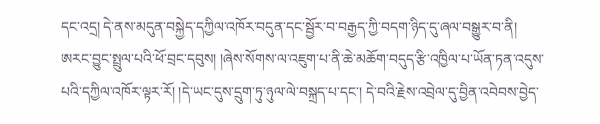དང་འདྲ། དེ་ནས་མདུན་བསྐྱེད་དཀྱིལ་འཁོར་བདུན་དང་སྦྱོར་བ་བརྒྱད་ཀྱི་བདག་ཉིད་དུ་ཞལ་བསྒྱུར་བ་ནི། ཨརང་བྱུང་སྤྲུལ་པའི་ཕོ་བྲང་དབུས། །ཞེས་སོགས་ལ་འཇུག་པ་ནི་ཆེ་མཆོག་བདུད་རྩི་འཁྱིལ་པ་ཡོན་ཏན་འདུས་པའི་དཀྱིལ་འཁོར་ལྟར་རོ། །དེ་ཡང་དུས་དྲུག་ཏུ་ཉུལ་ལེ་བསྐྲད་པ་དང་། དེ་བའི་རྗེས་འབྲེལ་དུ་བྱིན་འབེབས་བྱེད་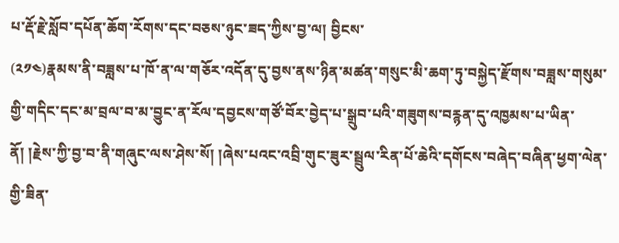པ་རྡོ་རྗེ་སློབ་དཔོན་ཆོག་རོགས་དང་བཅས་ཉུང་ཟད་ཀྱིས་བྱ་ལ། བྱིངས་
(༢༡༤)རྣམས་ནི་བཟླས་པ་ཁོ་ན་ལ་གཅོར་འདོན་དུ་བྱས་ནས་ཉིན་མཚན་གསུང་མི་ཆག་ཏུ་བསྐྱེད་རྫོགས་བཟླས་གསུམ་གྱི་གདིང་དང་མ་བྲལ་བ་མ་བྱུང་ན་རོལ་དབྱངས་གཙོ་བོར་བྱེད་པ་སྒྲུབ་པའི་གཟུགས་བརྙན་དུ་འཁྱམས་པ་ཡིན་ནོ། །རྗེས་ཀྱི་བྱ་བ་ནི་གཞུང་ལས་ཤེས་སོ། །ཞེས་པའང་འབྲི་གུང་ཟུར་སྦྲུལ་རིན་པོ་ཆེའི་དགོངས་བཞེད་བཞིན་ཕྱག་ལེན་གྱི་ཟིན་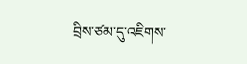བྲིས་ཙམ་དུ་འཇིགས་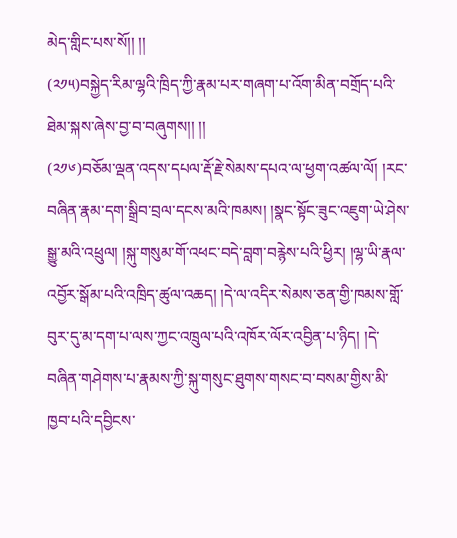མེད་གླིང་པས་སོ།། །།
(༢༡༥)བསྐྱེད་རིམ་ལྷའི་ཁྲིད་ཀྱི་རྣམ་པར་གཞག་པ་འོག་མིན་བགྲོད་པའི་ཐེམ་སྐས་ཞེས་བྱ་བ་བཞུགས།། །།
(༢༡༦)བཅོམ་ལྡན་འདས་དཔལ་རྡོ་རྗེ་སེམས་དཔའ་ལ་ཕྱག་འཚལ་ལོ། །རང་བཞིན་རྣམ་དག་སྒྲིབ་བྲལ་དངས་མའི་ཁམས། །སྣང་སྟོང་ཟུང་འཇུག་ཡེ་ཤེས་སྒྱུ་མའི་འཕྲུལ། །སྐུ་གསུམ་གོ་འཕང་བདེ་བླག་བརྙེས་པའི་ཕྱིར། །ལྷ་ཡི་རྣལ་འབྱོར་སྒོམ་པའི་འཁྲིད་ཚུལ་འཆད། །དེ་ལ་འདིར་སེམས་ཅན་གྱི་ཁམས་གློ་བུར་དུ་མ་དག་པ་ལས་ཀྱང་འཁྲུལ་པའི་འཁོར་ལོར་འབྱིན་པ་ཉིད། །དེ་བཞིན་གཤེགས་པ་རྣམས་ཀྱི་སྐུ་གསུང་ཐུགས་གསང་བ་བསམ་གྱིས་མི་ཁྱབ་པའི་དབྱིངས་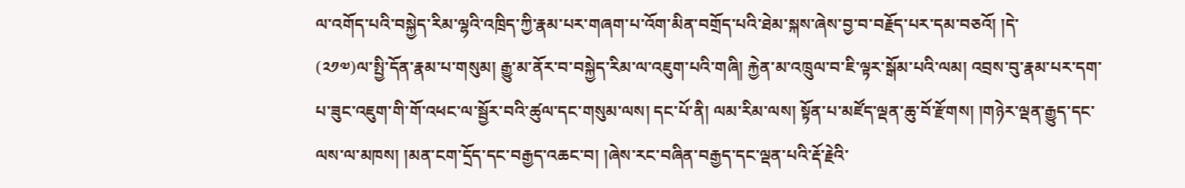ལ་འགོད་པའི་བསྐྱེད་རིམ་ལྷའི་འཁྲིད་ཀྱི་རྣམ་པར་གཞག་པ་འོག་མིན་བགྲོད་པའི་ཐེམ་སྐས་ཞེས་བྱ་བ་བརྗོད་པར་དམ་བཅའོ། །དེ་
(༢༡༧)ལ་སྤྱི་དོན་རྣམ་པ་གསུམ། རྒྱུ་མ་ནོར་བ་བསྐྱེད་རིམ་ལ་འཇུག་པའི་གཞི། རྐྱེན་མ་འཁྲུལ་བ་ཇི་ལྟར་སྒོམ་པའི་ལམ། འབྲས་བུ་རྣམ་པར་དག་པ་ཟུང་འཇུག་གི་གོ་འཕང་ལ་སྦྱོར་བའི་ཚུལ་དང་གསུམ་ལས། དང་པོ་ནི། ལམ་རིམ་ལས། སྟོན་པ་མཛོད་ལྡན་ཆུ་བོ་རྫོགས། །གཉེར་ལྡན་རྒྱུད་དང་ལས་ལ་མཁས། །མན་ངག་དྲོད་དང་བརྒྱད་འཆང་བ། །ཞེས་རང་བཞིན་བརྒྱད་དང་ལྡན་པའི་རྡོ་རྗེའི་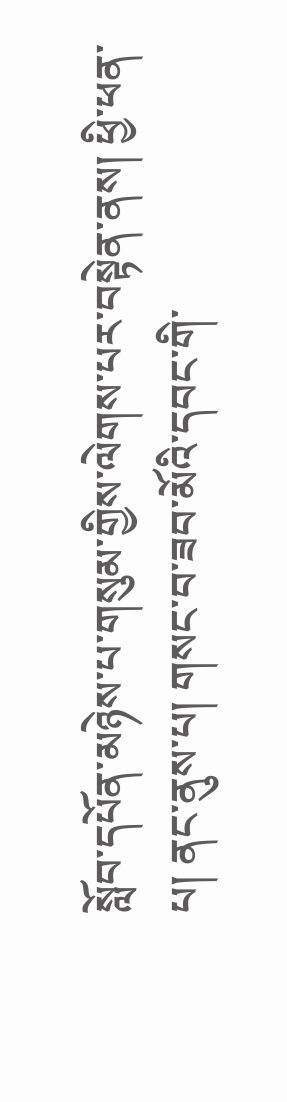སློབ་དཔོན་མཉེས་པ་གསུམ་གྱིས་ལེགས་པར་བསྟེན་ནས། ཕྱི་ཕན་པ། ནང་ནུས་པ། གསང་བ་ཟབ་མོའི་དབང་གི་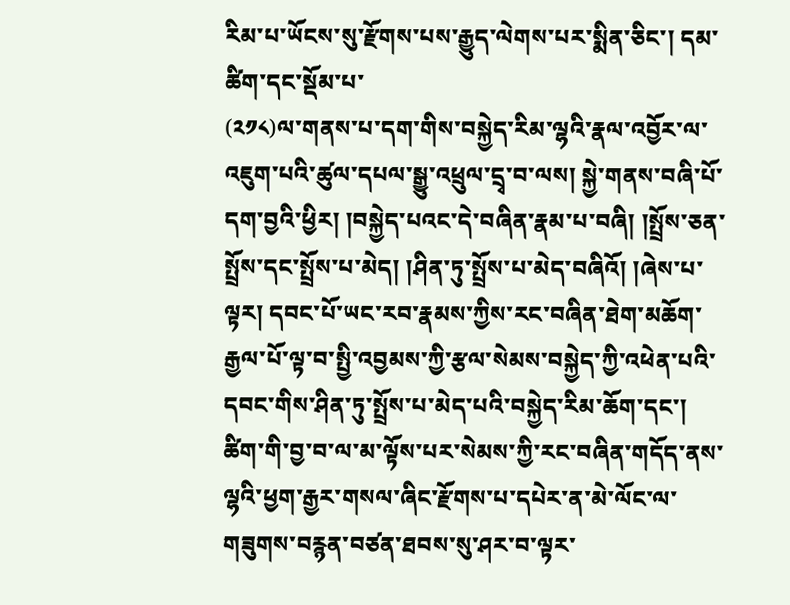རིམ་པ་ཡོངས་སུ་རྫོགས་པས་རྒྱུད་ལེགས་པར་སྨིན་ཅིང་། དམ་ཚིག་དང་སྡོམ་པ་
(༢༡༨)ལ་གནས་པ་དག་གིས་བསྐྱེད་རིམ་ལྷའི་རྣལ་འབྱོར་ལ་འཇུག་པའི་ཚུལ་དཔལ་སྒྱུ་འཕྲུལ་དྲྭ་བ་ལས། སྐྱེ་གནས་བཞི་པོ་དག་བྱའི་ཕྱིར། །བསྐྱེད་པའང་དེ་བཞིན་རྣམ་པ་བཞི། །སྤྲོས་ཅན་སྤྲོས་དང་སྤྲོས་པ་མེད། །ཤིན་ཏུ་སྤྲོས་པ་མེད་བཞིའོ། །ཞེས་པ་ལྟར། དབང་པོ་ཡང་རབ་རྣམས་ཀྱིས་རང་བཞིན་ཐེག་མཆོག་རྒྱལ་པོ་ལྟ་བ་སྤྱི་འབྱམས་ཀྱི་རྩལ་སེམས་བསྐྱེད་ཀྱི་འཕེན་པའི་དབང་གིས་ཤིན་ཏུ་སྤྲོས་པ་མེད་པའི་བསྐྱེད་རིམ་ཆོག་དང་། ཚིག་གི་བྱ་བ་ལ་མ་ལྟོས་པར་སེམས་ཀྱི་རང་བཞིན་གདོད་ནས་ལྷའི་ཕྱག་རྒྱར་གསལ་ཞིང་རྫོགས་པ་དཔེར་ན་མེ་ལོང་ལ་གཟུགས་བརྙན་བཙན་ཐབས་སུ་ཤར་བ་ལྟར་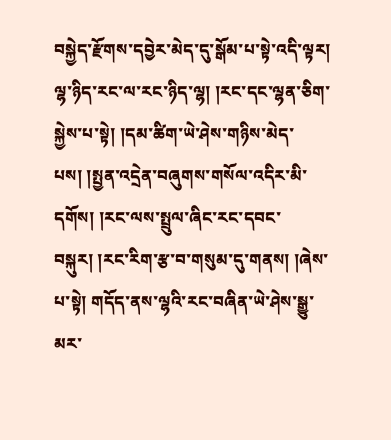བསྐྱེད་རྫོགས་དབྱེར་མེད་དུ་སྒོམ་པ་སྟེ་འདི་ལྟར། ལྷ་ཉིད་རང་ལ་རང་ཉིད་ལྷ། །རང་དང་ལྷན་ཅིག་སྐྱེས་པ་སྟེ། །དམ་ཚིག་ཡེ་ཤེས་གཉིས་མེད་པས། །སྤྱན་འདྲེན་བཞུགས་གསོལ་འདིར་མི་དགོས། །རང་ལས་སྤྲུལ་ཞིང་རང་དབང་བསྐུར། །རང་རིག་རྩ་བ་གསུམ་དུ་གནས། །ཞེས་པ་སྟེ། གདོད་ནས་ལྷའི་རང་བཞིན་ཡེ་ཤེས་སྒྱུ་མར་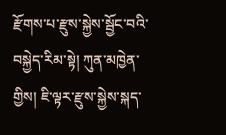རྫོགས་པ་རྫུས་སྐྱེས་སྦྱོང་བའི་བསྐྱེད་རིམ་སྟེ། ཀུན་མཁྱེན་གྱིས། ཇི་ལྟར་རྫུས་སྐྱེས་སྐད་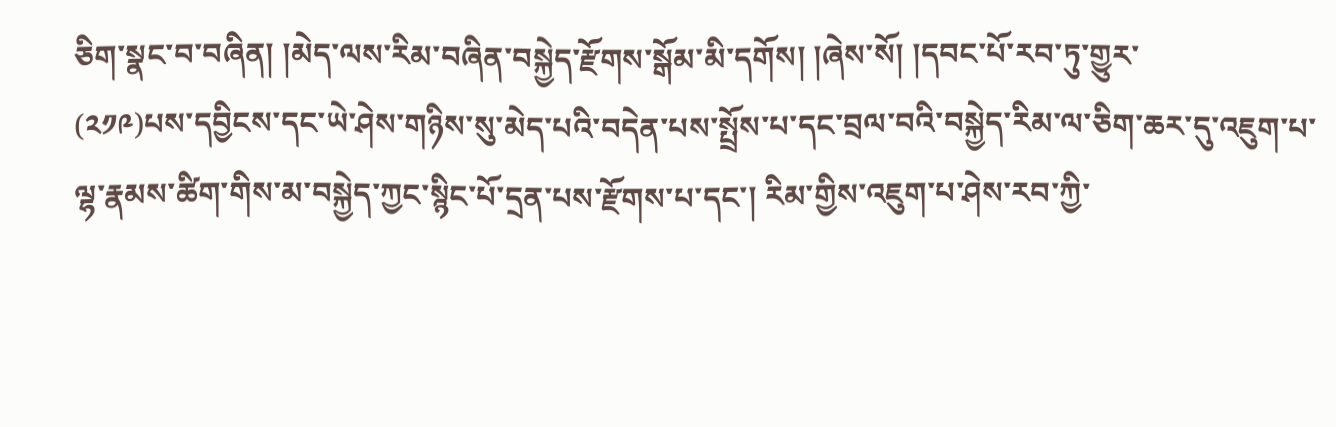ཅིག་སྣང་བ་བཞིན། །མེད་ལས་རིམ་བཞིན་བསྐྱེད་རྫོགས་སྒོམ་མི་དགོས། །ཞེས་སོ། །དབང་པོ་རབ་ཏུ་གྱུར་
(༢༡༩)པས་དབྱིངས་དང་ཡེ་ཤེས་གཉིས་སུ་མེད་པའི་བདེན་པས་སྤྲོས་པ་དང་བྲལ་བའི་བསྐྱེད་རིམ་ལ་ཅིག་ཆར་དུ་འཇུག་པ་ལྷ་རྣམས་ཚིག་གིས་མ་བསྐྱེད་ཀྱང་སྙིང་པོ་དྲན་པས་རྫོགས་པ་དང་། རིམ་གྱིས་འཇུག་པ་ཤེས་རབ་ཀྱི་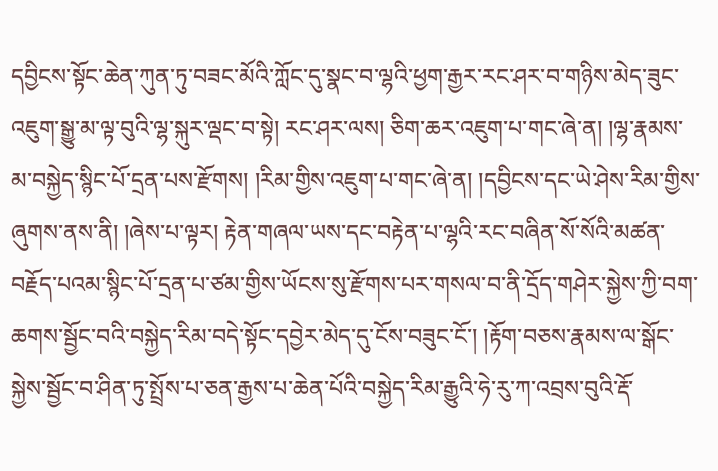དབྱིངས་སྟོང་ཆེན་ཀུན་ཏུ་བཟང་མོའི་ཀློང་དུ་སྣང་བ་ལྷའི་ཕྱག་རྒྱར་རང་ཤར་བ་གཉིས་མེད་ཟུང་འཇུག་སྒྱུ་མ་ལྟ་བུའི་ལྷ་སྐུར་ལྡང་བ་སྟེ། རང་ཤར་ལས། ཅིག་ཆར་འཇུག་པ་གང་ཞེ་ན། །ལྷ་རྣམས་མ་བསྐྱེད་སྙིང་པོ་དྲན་པས་རྫོགས། །རིམ་གྱིས་འཇུག་པ་གང་ཞེ་ན། །དབྱིངས་དང་ཡེ་ཤེས་རིམ་གྱིས་ཞུགས་ནས་ནི། །ཞེས་པ་ལྟར། རྟེན་གཞལ་ཡས་དང་བརྟེན་པ་ལྷའི་རང་བཞིན་སོ་སོའི་མཚན་བརྗོད་པའམ་སྙིང་པོ་དྲན་པ་ཙམ་གྱིས་ཡོངས་སུ་རྫོགས་པར་གསལ་བ་ནི་དྲོད་གཤེར་སྐྱེས་ཀྱི་བག་ཆགས་སྦྱོང་བའི་བསྐྱེད་རིམ་བདེ་སྟོང་དབྱེར་མེད་དུ་ངོས་བཟུང་ངོ་། །རྟོག་བཅས་རྣམས་ལ་སྒོང་སྐྱེས་སྦྱོང་བ་ཤིན་ཏུ་སྤྲོས་པ་ཅན་རྒྱས་པ་ཆེན་པོའི་བསྐྱེད་རིམ་རྒྱུའི་ཧེ་རུ་ཀ་འབྲས་བུའི་རྡོ་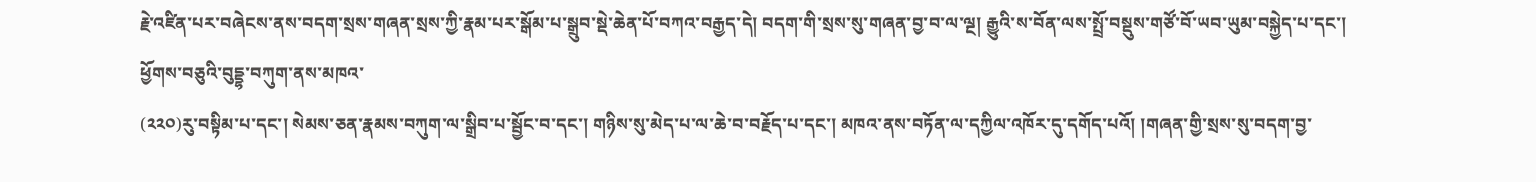རྗེ་འཛིན་པར་བཞེངས་ནས་བདག་སྲས་གཞན་སྲས་ཀྱི་རྣམ་པར་སྒོམ་པ་སྒྲུབ་སྡེ་ཆེན་པོ་བཀའ་བརྒྱད་དེ། བདག་གི་སྲས་སུ་གཞན་བྱ་བ་ལ་ལྔ། རྒྱུའི་ས་བོན་ལས་སྤྲོ་བསྡུས་གཙོ་བོ་ཡབ་ཡུམ་བསྐྱེད་པ་དང་། ཕྱོགས་བཅུའི་བུདྡྷ་བཀུག་ནས་མཁའ་
(༢༢༠)རུ་བསྟིམ་པ་དང་། སེམས་ཅན་རྣམས་བཀུག་ལ་སྒྲིབ་པ་སྦྱོང་བ་དང་། གཉིས་སུ་མེད་པ་ལ་ཆེ་བ་བརྗོད་པ་དང་། མཁའ་ནས་བཏོན་ལ་དཀྱིལ་འཁོར་དུ་དགོད་པའོ། །གཞན་གྱི་སྲས་སུ་བདག་བྱ་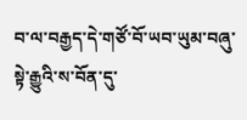བ་ལ་བརྒྱད་དེ་གཙོ་བོ་ཡབ་ཡུམ་བཞུ་སྟེ་རྒྱུའི་ས་བོན་དུ་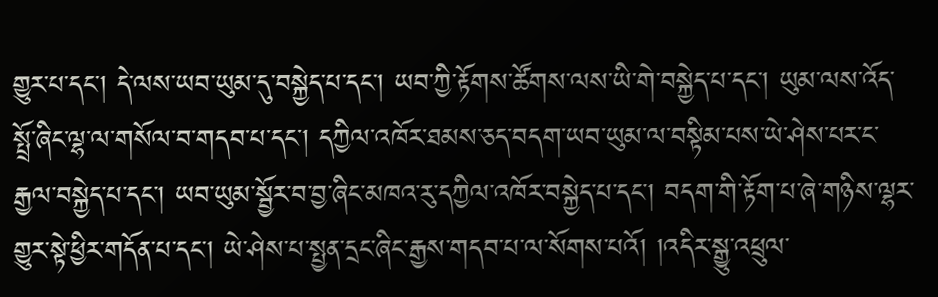གྱུར་པ་དང་། དེ་ལས་ཡབ་ཡུམ་དུ་བསྐྱེད་པ་དང་། ཡབ་ཀྱི་རྟོགས་ཚོགས་ལས་ཡི་གེ་བསྐྱེད་པ་དང་། ཡུམ་ལས་འོད་སྤྲོ་ཞིང་ལྷ་ལ་གསོལ་བ་གདབ་པ་དང་། དཀྱིལ་འཁོར་ཐམས་ཅད་བདག་ཡབ་ཡུམ་ལ་བསྟིམ་པས་ཡེ་ཤེས་པར་ང་རྒྱལ་བསྐྱེད་པ་དང་། ཡབ་ཡུམ་སྦྱོར་བ་བྱ་ཞིང་མཁའ་རུ་དཀྱིལ་འཁོར་བསྐྱེད་པ་དང་། བདག་གི་རྟོག་པ་ཞེ་གཉིས་ལྷར་གྱུར་སྟེ་ཕྱིར་གདོན་པ་དང་། ཡེ་ཤེས་པ་སྤྱན་དྲང་ཞིང་རྒྱས་གདབ་པ་ལ་སོགས་པའོ། །འདིར་སྒྱུ་འཕྲུལ་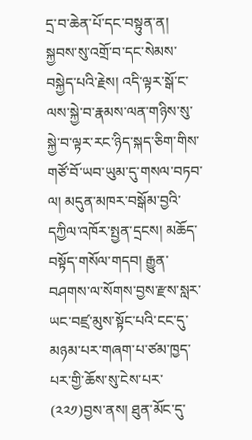དྲ་བ་ཆེན་པོ་དང་བསྟུན་ན། སྐྱབས་སུ་འགྲོ་བ་དང་སེམས་བསྐྱེད་པའི་རྗེས། འདི་ལྟར་སྒོ་ང་ལས་སྐྱེ་བ་རྣམས་ལན་གཉིས་སུ་སྐྱེ་བ་ལྟར་རང་ཉིད་སྐད་ཅིག་གིས་གཙོ་བོ་ཡབ་ཡུམ་དུ་གསལ་བཏབ་ལ། མདུན་མཁར་བསྒོམ་བྱའི་དཀྱིལ་འཁོར་སྤྱན་དྲངས། མཆོད་བསྟོད་གསོལ་གདབ། རྒྱུན་བཤགས་ལ་སོགས་བྱས་རྫས་སླར་ཡང་བཛྲ་མུས་སྟོང་པའི་ངང་དུ་མཉམ་པར་གཞག་པ་ཙམ་ཁྱད་པར་གྱི་ཆོས་སུ་ངེས་པར་
(༢༢༡)བྱས་ནས། ཐུན་མོང་དུ་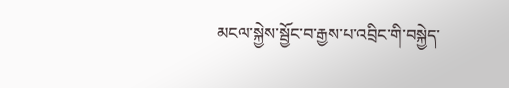མངལ་སྐྱེས་སྦྱོང་བ་རྒྱས་པ་འབྲིང་གི་བསྐྱེད་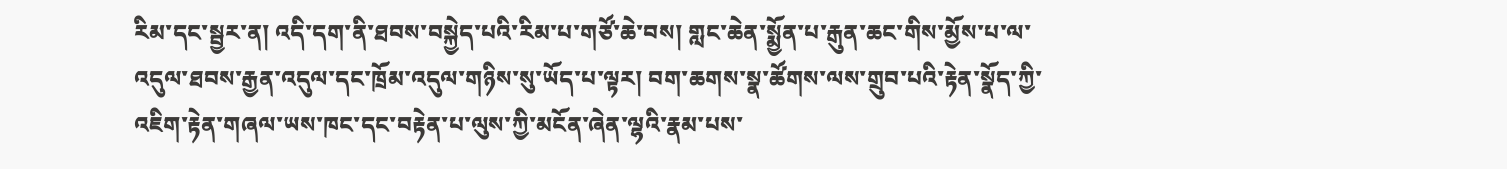རིམ་དང་སྦྱར་ན། འདི་དག་ནི་ཐབས་བསྐྱེད་པའི་རིམ་པ་གཙོ་ཆེ་བས། གླང་ཆེན་སྨྱོན་པ་རྒུན་ཆང་གིས་མྱོས་པ་ལ་འདུལ་ཐབས་རྒྱན་འདུལ་དང་ཁྲོམ་འདུལ་གཉིས་སུ་ཡོད་པ་ལྟར། བག་ཆགས་སྣ་ཚོགས་ལས་གྲུབ་པའི་རྟེན་སྣོད་ཀྱི་འཇིག་རྟེན་གཞལ་ཡས་ཁང་དང་བརྟེན་པ་ལུས་ཀྱི་མངོན་ཞེན་ལྷའི་རྣམ་པས་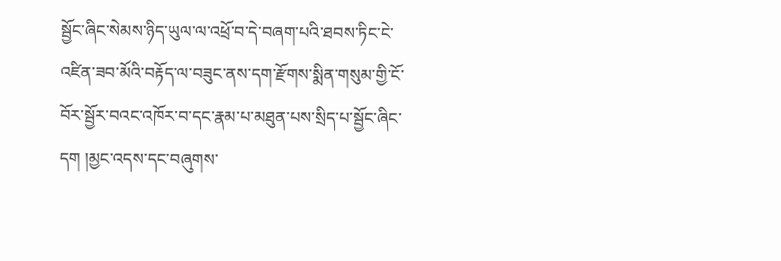སྦྱོང་ཞིང་སེམས་ཉིད་ཡུལ་ལ་འཕྲོ་བ་དེ་བཞག་པའི་ཐབས་ཏིང་ངེ་འཛིན་ཟབ་མོའི་བརྟོད་ལ་བཟུང་ནས་དག་རྫོགས་སྨིན་གསུམ་གྱི་ངོ་བོར་སྦྱོར་བའང་འཁོར་བ་དང་རྣམ་པ་མཐུན་པས་སྲིད་པ་སྦྱོང་ཞིང་དག །མྱང་འདས་དང་བཞུགས་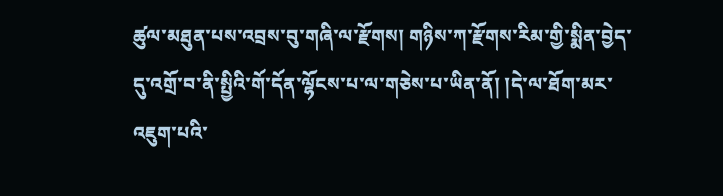ཚུལ་མཐུན་པས་འབྲས་བུ་གཞི་ལ་རྫོགས། གཉིས་ཀ་རྫོགས་རིམ་གྱི་སྨིན་བྱེད་དུ་འགྲོ་བ་ནི་སྤྱིའི་གོ་དོན་ལྷོངས་པ་ལ་གཅེས་པ་ཡིན་ནོ། །དེ་ལ་ཐོག་མར་འཇུག་པའི་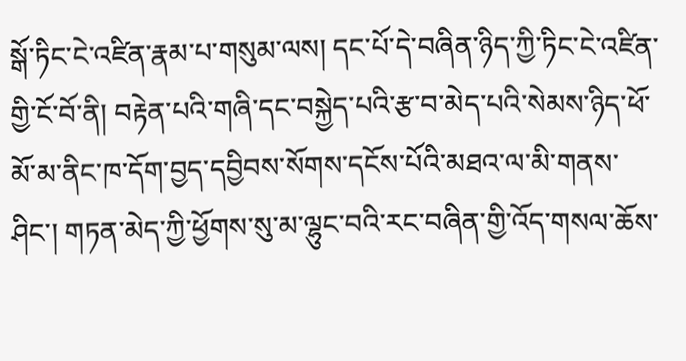སྒོ་ཏིང་ངེ་འཛིན་རྣམ་པ་གསུམ་ལས། དང་པོ་དེ་བཞིན་ཉིད་ཀྱི་ཏིང་ངེ་འཛིན་གྱི་ངོ་བོ་ནི། བརྟེན་པའི་གཞི་དང་བསྐྱེད་པའི་རྩ་བ་མེད་པའི་སེམས་ཉིད་ཕོ་མོ་མ་ནིང་ཁ་དོག་བྱད་དབྱིབས་སོགས་དངོས་པོའི་མཐའ་ལ་མི་གནས་ཤིང་། གཏན་མེད་ཀྱི་ཕྱོགས་སུ་མ་ལྷུང་བའི་རང་བཞིན་གྱི་འོད་གསལ་ཆོས་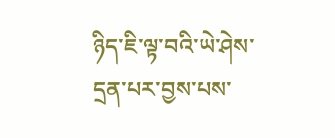ཉིད་ཇི་ལྟ་བའི་ཡེ་ཤེས་དྲན་པར་བྱས་པས་